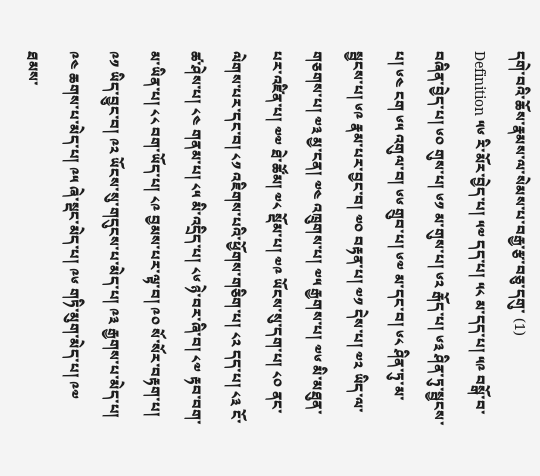དགེ་བའི་ཆོས་རྣམས་ལ་སེམས་པ་བརྒྱ་རྩ་བཅུ་དགུ་ (1)
Definition ༥༦ རི་མོར་བྱེད་པ། ༥༧ དད་པ། ༥༨ མ་དད་པ། ༥༩ བསྒོ་བ་བཞིན་བྱེད་པ། ༦༠ གུས་པ། ༦༡ མ་གུས་པ། ༦༢ རྒོད་པ། ༦༣ ཤིན་ཏུ་སྦྱངས་པ། ༦༤ ངག ༦༥ འགུལ་བ། ༦༦ གྲུབ་པ། ༦༧ མ་དང་བ། ༦༨ ཤིན་ཏུ་མ་སྦྱངས་པ། ༦༩ རྣམ་པར་བྱང་བ། ༧༠ བརྟན་པ། ༧༡ དེས་པ། ༧༢ ཡིད་ལ་གཅགས་པ། ༧༣ མྱ་ངན། ༧༤ འཁྲུགས་པ། ༧༥ རྒྱགས་པ། ༧༦ མི་མཐུན་པར་འཛིན་པ། ༧༧ ཐེ་ཚོམ། ༧༨ སྡོམ་པ། ༧༩ ཡོངས་སུ་དག་པ། ༨༠ ནང་ལེགས་པར་དང་བ། ༨༡ འཇིགས་པའི་ཕྱོགས་གཅིག་པ། ༨༢ དད་པ། ༨༣ ངོ་ཚ་ཤེས་པ། ༨༤ གནམ་པ། ༨༥ མི་འདྲིད་པ། ༨༦ ཉེ་བར་ཞི་བ། ༨༧ རྟབ་བག་མ་ཡིན་པ། ༨༨ བག་ཡོད་པ། ༨༩ བྱམས་པར་ལྟ་བ། ༩༠ སོ་སོར་བརྟག་པ། ༩༡ ཡིད་བྱུང་བ། ༩༢ ཡོངས་སུ་གདུངས་པ་མེད་པ། ༩༣ རྒྱགས་པ་མེད་པ། ༩༤ ཆགས་པ་མེད་པ། ༩༥ ཞེ་སྡང་མེད་པ། ༩༦ གཏི་མུག་མེད་པ། ༩༧ ཐམས་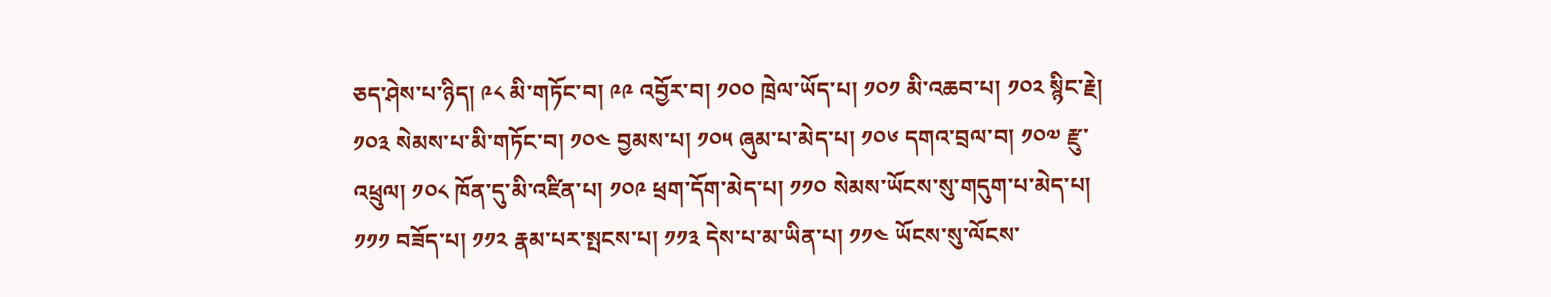ཅད་ཤེས་པ་ཉིད། ༩༨ མི་གཏོང་བ། ༩༩ འབྱོར་བ། ༡༠༠ ཁྲེལ་ཡོད་པ། ༡༠༡ མི་འཆབ་པ། ༡༠༢ སྙིང་རྗེ། ༡༠༣ སེམས་པ་མི་གཏོང་བ། ༡༠༤ བྱམས་པ། ༡༠༥ ཞུམ་པ་མེད་པ། ༡༠༦ དགའ་བྲལ་བ། ༡༠༧ རྫུ་འཕྲུལ། ༡༠༨ ཁོན་དུ་མི་འཛིན་པ། ༡༠༩ ཕྲག་དོག་མེད་པ། ༡༡༠ སེམས་ཡོངས་སུ་གདུག་པ་མེད་པ། ༡༡༡ བཟོད་པ། ༡༡༢ རྣམ་པར་སྤངས་པ། ༡༡༣ དེས་པ་མ་ཡིན་པ། ༡༡༤ ཡོངས་སུ་ལོངས་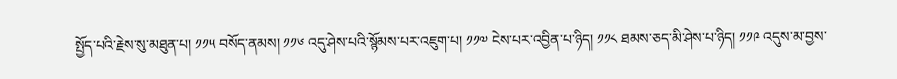སྤྱོད་པའི་རྗེས་སུ་མཐུན་པ། ༡༡༥ བསོད་ནམས། ༡༡༦ འདུ་ཤེས་པའི་སྙོམས་པར་འཇུག་པ། ༡༡༧ ངེས་པར་འབྱིན་པ་ཉིད། ༡༡༨ ཐམས་ཅད་མི་ཤེས་པ་ཉིད། ༡༡༩ འདུས་མ་བྱས་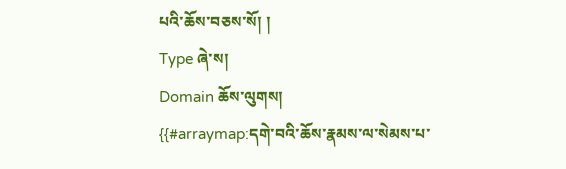པའི་ཆོས་བཅས་སོ། །
Type ཞེ་ས།
Domain ཆོས་ལུགས།
{{#arraymap:དགེ་བའི་ཆོས་རྣམས་ལ་སེམས་པ་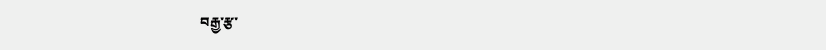བརྒྱ་རྩ་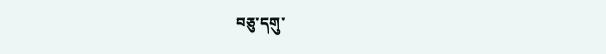བཅུ་དགུ་